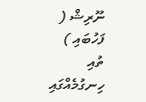ނޫރިޝް ( ފަހުބައި )
ތުއި ހިނގުމެއްގައި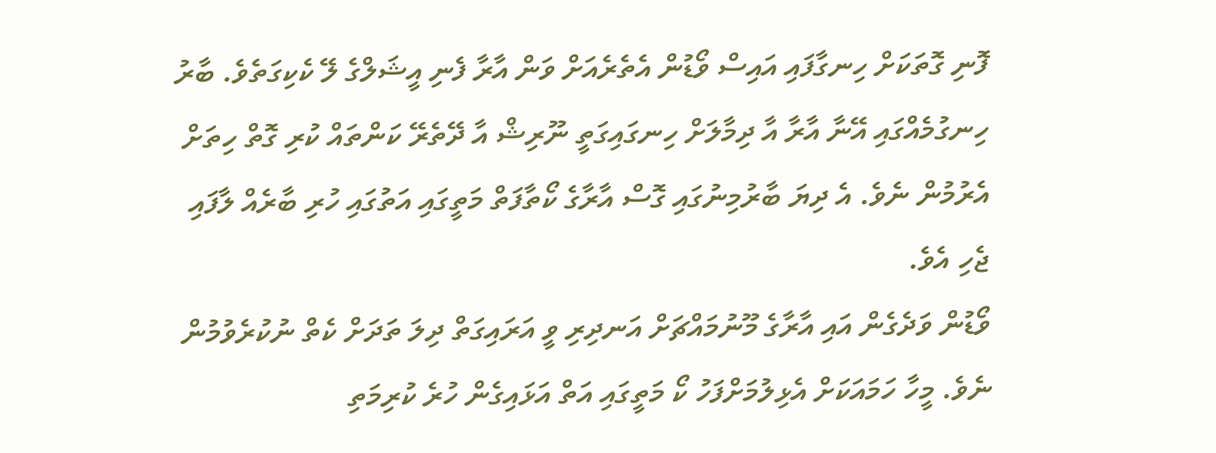ފޮނި ގޮތަކަށް ހިނގާފައި އައިސް ވޯޑުން އެތެރެއަށް ވަން އާރާ ފެނި އީޝަލްގެ ލޭ ކެކިގަތެވެ. ބާރު ހިނގުމެއްގައި އޭނާ އާރާ އާ ދިމާލަށް ހިނގައިގަތީ ނޫރިޝް އާ ދޭތެރޭ ކަންތައް ކުރި ގޮތް ހިތަށް އެރުމުން ނެވެ. އެ ދިޔަ ބާރުމިނުގައި ގޮސް އާރާގެ ކޯތާފަތް މަތީގައި އަތުގައި ހުރި ބާރެއް ލާފައި ޖެހި އެވެ.
ވޯޑުން ވަދެގެން އައި އާރާގެ މޫނުމައްޗަށް އަނދިރި ވީ އަރައިގަތް ދިލަ ތަދަށް ކެތް ނުކުރެވުމުން ނެވެ. މީހާ ހަމައަކަށް އެޅިލުމަށްފަހު ކޯ މަތީގައި އަތް އަޅައިގެން ހުރެ ކުރިމަތި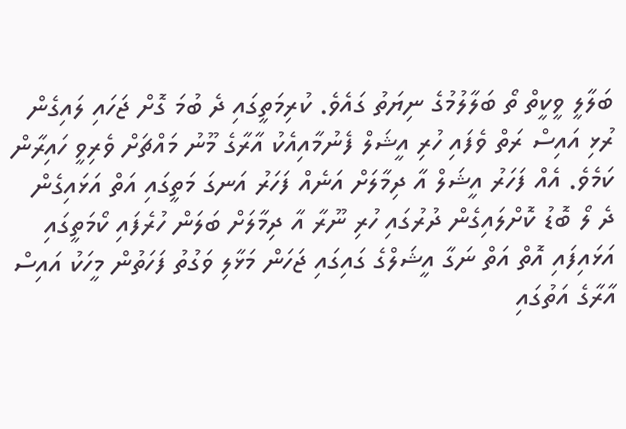ބަލާލީ ވީކީތް ތޯ ބަލާލުމުގެ ނިޔަތު ގައެވެ. ކުރިމަތީގައި ދެ ބުމަ ގޮށް ޖަހައި ލައިގެން ރުޅި އައިސް ރަތް ވެފައި ހުރި އީޝަލް ފެނުމާއިއެކު އާރާގެ މޫނު މައްޗަށް ވެރިވީ ހައިރާން ކަމެވެ. އެއް ފަހަރު އީޝަލް އާ ދިމާލަށް އަނެއް ފަހަރު އަނގަ މަތީގައި އަތް އަޅައިގެން ދެ ލޯ ބޮޑު ކޮށްލައިގެން ދުރުގައި ހުރި ނޫރާ އާ ދިމާލަށް ބަލަން ހުރެފައި ކޯމަތީގައި އަޅައިފައި އޮތް އަތް ނަގާ އީޝަލްގެ ގައިގައި ޖަހަން މަޅާލި ވަގުތު ފަހަތުން މީހަކު އައިސް އާރާގެ އަތުގައި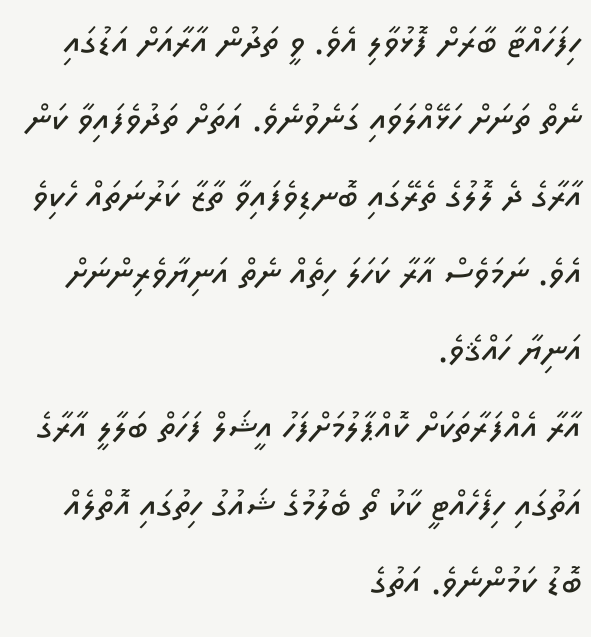ހިފަހައްޓާ ބާރަށް ފޮޅުވާލި އެވެ. ވީ ތަދުން އާރާއަށް އަޑުގައި ނެތް ތަނަށް ހަޅޭއްލަވައި ގަނެވުނެވެ. އަތަށް ތަދުވެފައިވާ ކަން އާރާގެ ދެ ލޮލުގެ ތެރޭގައި ބޮނޑިވެފައިވާ ތާޒާ ކަރުނަތައް ހެކިވެ އެވެ. ނަމަވެސް އާރާ ކަހަލަ ހިތެއް ނެތް އަނިޔާވެރިންނަށް އަނިޔާ ހައްޤެވެ.
އާރާ އެއްފަރާތަކަށް ކޮއްޕާލުމަށްފަހު އީޝަލް ފަހަތް ބަލާލީ އާރާގެ އަތުގައި ހިފެހެއްޓީ ކާކު ތޯ ބެލުމުގެ ޝައުގު ހިތުގައި އޮތްލެއް ބޮޑު ކަމުންނެވެ. އަތުގެ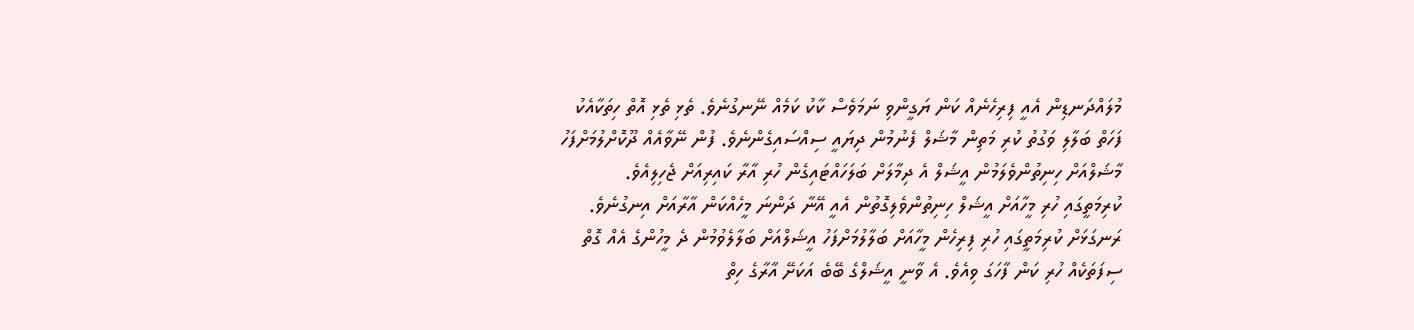މުލައްދަނޑިން އެއީ ފިރިހެނެއް ކަން ޔަގީންވި ނަމަވެސް ކާކު ކަމެއް ނޭނގުނެވެ. ތެޅި ތެޅި އޮތް ހިތަކާއެކު ފަހަތް ބަލާލި ވަގުތު ކުރި މަތިން މާޝަލް ފެނުމުން ދިޔައީ ސިއްސައިގެންނެވެ. ފުން ނޭވާއެއް ދޫކޮށްލުމަށްފަހު މާޝަލްއަށް ހިނިތުންވެލަމުން އީޝަލް އެ ދިމާލަށް ބަލަހައްޓައިގެން ހުރި އާރާ ކައިރިއަށް ޖެހިލިއެވެ.
ކުރިމަތީގައި ހުރި މީހާއަށް އީޝަލް ހިނިތުންވެލިގޮތުން އެއީ އޭނާ ދަންނަ މީހެއްކަން އާރާއަށް އިނގުނެވެ. ރަނގަޅަށް ކުރިމަތީގައި ހުރި ފިރިހެން މީހާއަށް ބަލާލުމަށްފަހު އީޝަލްއަށް ބަލާލެވުމުން ދެ މީހުންގެ އެއް ގޮތް ސިފަތަކެއް ހުރި ކަން ފާހަގަ ވިއެވެ. އެ ވާނީ އީޝަލްގެ ބޭބެ އަކަށޭ އާރާގެ ހިތް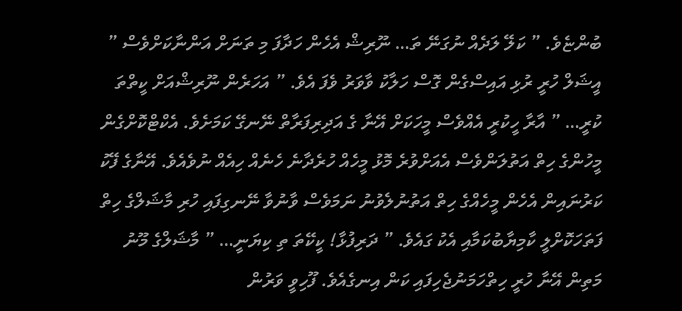ބުންޏެވެ. ” ކަލޭ ލަދެއް ނުގަނޭ ތަ… ނޫރިޝް އެހެން ހަދާފަ މި ތަނަށް އަންނާކަށްވެސް ” އީޝަލް ހުރީ ރުޅި އައިސްގެން ގޮސް ހަލާކު ވާވަރު ވެފަ އެވެ. ” އަހަރެން ނޫރިޝްއަށް ކީތްތަ ކުރީ… ” އާރާ ހީކުރީ އެއްވެސް މީހަކަށް އޭނާ ގެ އަދިރިފަރާތް ނޭނގޭ ކަމަށެވެ. އެކްޓްކޮށްގެން މީހުންގެ ހިތް އަތުލަންވެސް އެއަށްވުރެ މޮޅު މީހެއް ހުރެދާނެ ހެނެއް ހިއެއް ނުވެއެވެ. އޭނާގެ ފޭކު ކަރުނައިން އެހެން މީހެއްގެ ހިތް އަތުނުލެވުނު ނަމަވެސް ވާނުވާ ނޭނގިފައި ހުރި މާޝަލްގެ ހިތް ފަތަހަކޮށްލީ ކާމިޔާބުކަމާއި އެކު ގައެވެ. ” ދަރިފުޅާ! ކީކޭތަ ތި ކިޔަނީ… ” މާޝަލްގެ މޫނު މަތިން އޭނާ ހުރީ ހިތްހަމަނުޖެހިފައި ކަން އިނގެއެވެ. ފޫހިވީ ވަރުން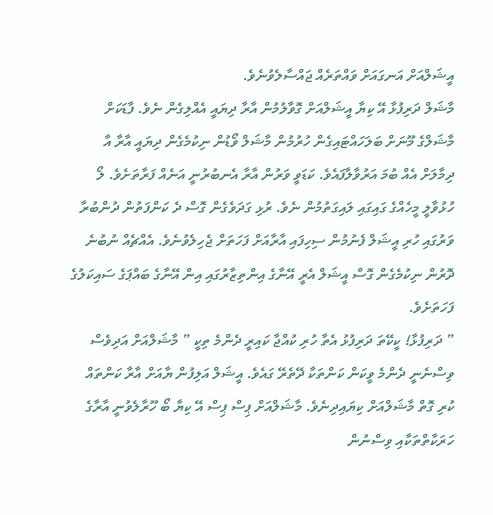އީޝަލްއަށް އަނގައަށް ވައްތަރެއް ޖައްސާލެވުނެވެ.
މާޝަލް ދަރިފުޅާ އޭ ކިޔާ އީޝަލްއަށް ގޮވާލުމުން އާރާ ދިޔައީ އެއްލިގެން ނެވެ. ފާޑަކަށް މާޝަލްގެ މޫނަށް ބަލަހައްޓައިގެން ހުރުމުން މާޝަލް ވޯޑުން ނިކުމެގެން ދިޔައީ އާރާ އާ ދިމާލަށް އެއް ބުމަ އަރުވާލާފައެވެ. ކަޑަވީ ވަރުން އާރާ އެނބުރުނީ އަނެއް ފަރާތަށެވެ. ލޯ ހުޅުވާލީ މީހެއްގެ ގައިގައި ލައިގަތުމުން ނެވެ. ރުޅި ގަދަވެގެން ގޮސް ދެ ކަންފަތުން ދުންބުރާ ވަރުގައި ހުރި އީޝަލް ފެނުމުން ސިހިފައި އާރާއަށް ފަހަތަށް ޖެހިލެވުނެވެ. އެއްޗެއް ނުބުނެ ދޮރުން ނިކުމެގެން ގޮސް އީޝަލް އެރީ އޭނާގެ އިންތިޒާރުގައި އިން އޭނާގެ ބައްޕަގެ ސައިކަލުގެ ފަހަތަށެވެ.
” ދަރިފުޅާ! ކީކޭތަ ދަރިފުޅު އެތާ ހުރި ކުއްޖާ ކައިރީ ދެންމެ ތިކީ ” މާޝަލްއަށް އަދިވެސް ވިސްނެނީ ދެންމެ ވީކަން ކަންތަކާ ދޭތެރޭ ގައެވެ. އީޝަލް އަލިފުން ޔާއަށް އާރާ ކަންތައް ކުރި ގޮތް މާޝަލްއަށް ކިޔައިދިނެވެ. މާޝަލްއަށް ޕިސް ޕިސް އޭ ކިޔާ ބޯ ހޫރާލެވުނީ އާރާގެ ހަރަކާތްތަކާއި ވިސްނުން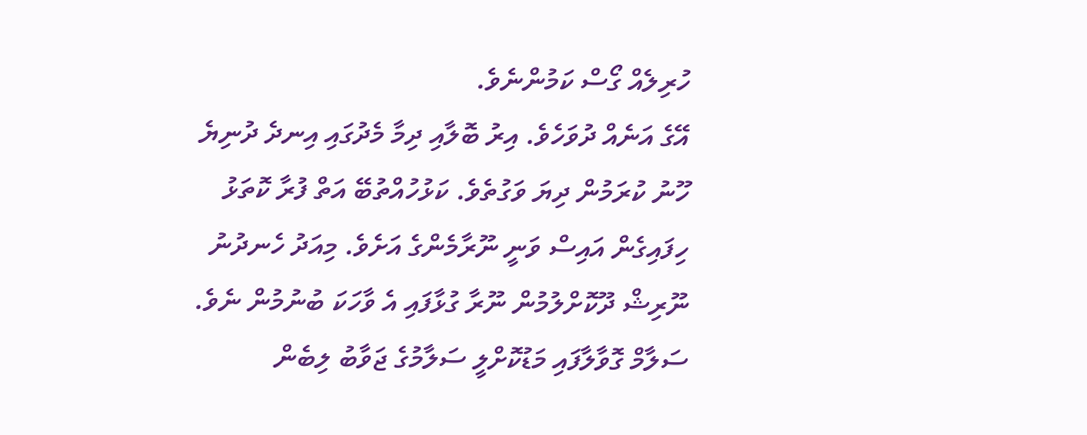ހުރިލެއް ގޯސް ކަމުންނެވެ.
އޭގެ އަނެއް ދުވަހެވެ. އިރު ބޮލާއި ދިމާ މެދުގައި އިނދެ ދުނިޔެ ހޫނު ކުރަމުން ދިޔަ ވަގުތެވެ. ކަޅުހުއްތުބޭ އަތް ފުރާ ކޮތަޅު ހިފައިގެން އައިސް ވަނީ ނޫރާމެންގެ އަށެވެ. މިއަދު ހެނދުނު ނޫރިޝް ދޫކޮށްލުމުން ނޫރާ ގުޅާފައި އެ ވާހަކަ ބުނުމުން ނެވެ. ސަލާމް ގޮވާލާފައި މަޑުކޮށްލީ ސަލާމުގެ ޖަވާބު ލިބެން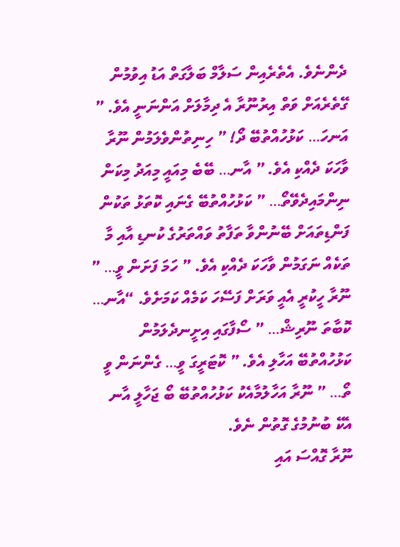ދެންނެވެ. އެތެރެއިން ސަލާމް ބަލާގަތް އަޑު އިވުމުން ގޭތެރެއަށް ވަތް އިރުނޫރާ އެ ދިމާލަށް އަންނަނީ އެވެ. ” އަނހަ… ކަޅުހުއްތުބޭ ދޯ! ” ހިނިތުންވެލަމުން ނޫރާ ވާހަކަ ދެއްކި އެވެ. ” އާނ… ބޭބެ މިއައީ މިއަދު މިކަން ނިންމައިދެވޭތޯ… ” ކަޅުހުއްތުބޭ ގެނައި ކޮތަޅު ތަކުން ފަންޑިތައަށް ބޭނުންވާ ތަފާތު ވައްތަރުގެ ކުނޑި އާއި މާ ތަކެއް ނަގަމުން ވާހަކަ ދެއްކި އެވެ. ” ހަމަ ފަށަން ވީ… ” ނޫރާ ހީކުރީ އެއީ ވަރަށް ފަސޭހަ ކަމެއް ކަމަށެވެ. “އާނ… ކޮބާތަ ނޫރިޝް… ” ސޯފާގައި އިށީނދެލަމުން ކަޅުހުއްތުބޭ އަހާލި އެވެ. ” ކޮޓަރީގަ ވީ… ގެންނަން ވީ ތޯ… ” ނޫރާ އަހާލުމާއެކު ކަޅުހުއްތުބޭ ބޯ ޖަހާލީ އާނ އެކޭ ބުނުމުގެ ގޮތުން ނެވެ.
ނޫރާ ގޮއްސަ އައި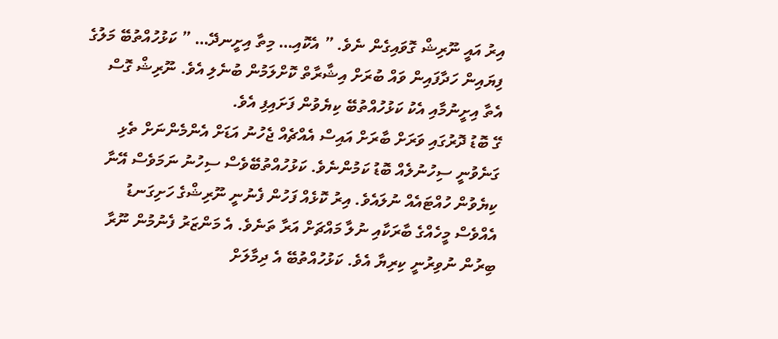އިރު އައީ ނޫރިޝް ގޮވައިގެން ނެވެ. ” އެކޮއި… މިތާ އިށީނދޭ… ” ކަޅުހުއްތުބޭ މަލުގެ ފިޔައިން ހަދާފައިން ވައް ބުރަށް އިޝާރާތް ކޮށްލަމުން ބުނެލި އެވެ. ނޫރިޝް ގޮސް އެތާ އިށީނުމާއި އެކު ކަޅުހުއްތުބޭ ކިޔެވުން ފަށައިފި އެވެ.
ގޭ ބޮޑު ދޮރުގައި ވަރަށް ބާރަށް އައިސް އެއްޗެއް ޖެހުނު އަޑަށް އެންމެންނަށް ތެޅި ގަނެވުނީ ސިހުނުލެއް ބޮޑު ކަމުންނެވެ. ކަޅުހުއްތުބޭވެސް ސިހުނު ނަމަވެސް އޭނާ ކިޔެވުން ހުއްޓައެއް ނުލައެވެ. އިރު ކޮޅެއް ފަހުން ފެނުނީ ނޫރިޝްގެ ހަށިގަނޑު އެއްވެސް މީހެއްގެ ބާރަކާއި ނުލާ މައްޗަށް އަރާ ތަނެވެ. އެ މަންޒަރު ފެނުމުން ނޫރާ ބިރުން ނުވިރުނީ ކިރިޔާ އެވެ. ކަޅުހުއްތުބޭ އެ ދިމާލަށް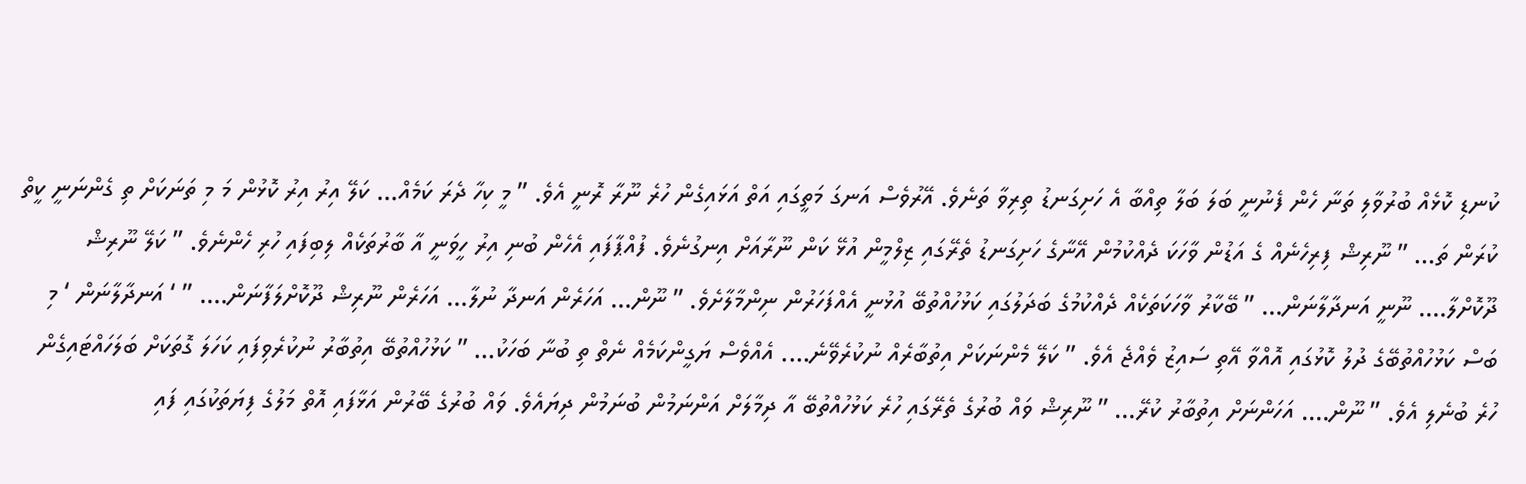ކުނޑި ކޮޅެއް ބުރުވާލި ތަނާ ހެން ފެނުނީ ބަލަ ބަލާ ތިއްބާ އެ ހަށިގަނޑު ތިރިވާ ތަނެވެ. އޭރުވެސް އަނގަ މަތީގައި އަތް އަޅައިގެން ހުރެ ނޫރާ ރޮނީ އެވެ. ” މީ ކިހާ ދެރަ ކަމެއް… ކަލޭ އިރު އިރު ކޮޅުން މަ މި ތަނަކަށް ތި ގެންނަނީ ކީތް ކުރަން ތަ… ” ނޫރިޝް ފިރިހެނެއް ގެ އަޑުން ވާހަކަ ދެއްކުމުން އޭނާގެ ހަށިގަނޑު ތެރޭގައި ޒިލްމީން އުޅޭ ކަން ނޫރާއަށް އިނގުނެވެ. ފުއްޕާފައި އެހެން ބުނި އިރު ހީވަނީ އާ ބާރުތަކެއް ލިބިފައި ހުރި ހެންނެވެ. ” ކަލޭ ނޫރިޝް ދޫކޮށްލާ…. ނޫނީ އަނދާލާނަން… ” ބޭކާރު ވާހަކަތަކެއް ދެއްކުމުގެ ބަދަލުގައި ކަޅުހުއްތުބޭ އުޅުނީ އެއްފަހަރުން ނިންމާލާށެވެ. ” ނޫން… އަހަރެން އަނދާ ނުލާ… އަހަރެން ނޫރިޝް ދޫކޮށްލަފާނަން…. ” ‘ އަނދާލާނަން ‘ މި ބަސް ކަޅުހުއްތުބޭގެ ދުލު ކޮޅުގައި އޮއްވާ އޭތި ސައިޒު ވެއްޖެ އެވެ. ” ކަލޭ މެންނަކަށް އިތުބާރެއް ނުކުރެވޭނެ…. އެއްވެސް ޔަގީންކަމެއް ނެތް ތި ބުނާ ބަހަކު… ” ކަޅުހުއްތުބޭ އިތުބާރު ނުކުރެވިފައި ކަހަލަ ގޮތަކަށް ބަލަހައްޓައިގެން ހުރެ ބުނެލި އެވެ. ” ނޫން…. އަހަންނަށް އިތުބާރު ކުރޭ… ” ނޫރިޝް ވައް ބުރުގެ ތެރޭގައި ހުރެ ކަޅުހުއްތުބޭ އާ ދިމާލަށް އަންނަމުން ބުނަމުން ދިޔައެވެ. ވައް ބުރުގެ ބޭރުން އަޅާފައި އޮތް މަލުގެ ފިޔަތަކުގައި ފައި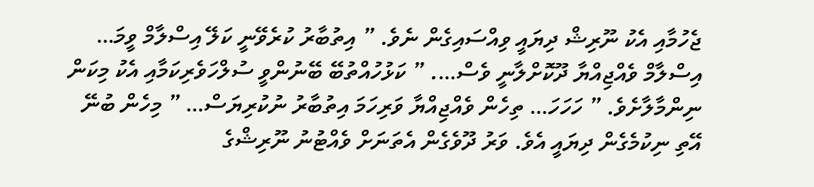ޖެހުމާއި އެކު ނޫރިޝް ދިޔައީ ވިއްސައިގެން ނެވެ. ” އިތުބާރު ކުރެވޭނީ ކަލޭ އިސްލާމް ވީމަ… އިސްލާމް ވެއްޖިއްޔާ ދޫކޮށްލާނީ ވެސް…. ” ކަޅުހުއްތުބޭ ބޭނުންވީ ސުލްހަވެރިކަމާއި އެކު މިކަން ނިންމާލާށެވެ. ” ހަހަހަ… ތިހެން ވެއްޖިއްޔާ ވަރިހަމަ އިތުބާރު ނުކުރިޔަސް… ” މިހެން ބުނޭ އޭތި ނިކުމެގެން ދިޔައީ އެވެ. ވަރު ދޫވެގެން އެތަނަށް ވެއްޓުނު ނޫރިޝްގެ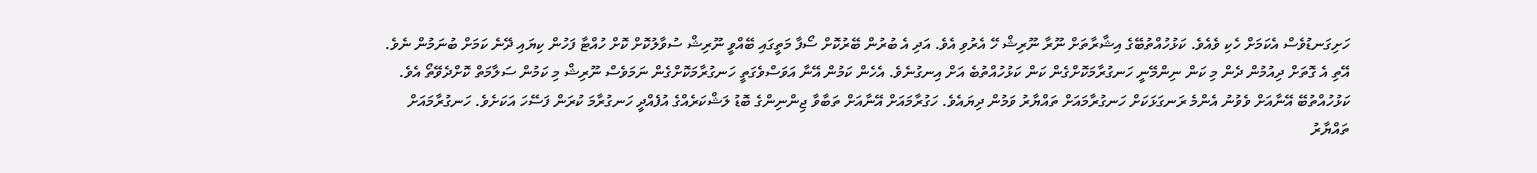ހަށިގަނޑުވެސް އެކަމަށް ހެކި ވެއެވެ. ކަޅުހުއްތުބޭގެ އިޝާރާތަށް ނޫރާ ނޫރިޝް ހޭ އެރުވި އެވެ. އަދި އެ ބުރުން ބޭރުކޮށް ސޯފާ މަތީގައި ބޭއްވީ ނޫރިޝް ސުވާލުކޮށް ކޮށް ހުއްޓާ ފަހުން ކިޔައި ދޭނެ ކަމަށް ބުނަމުން ނެވެ.
އޭތި އެ ގޮތަށް ދިއުމުން ދެން މި ކަން ނިންމޭނީ ހަނގުރާމަކޮށްގެން ކަން ކަޅުހުއްތުބެ އަށް އިނގުނެވެ. އެހެން ކަމުން އޭނާ އަވަސްވެގަތީ ހަނގުރާމަކޮށްގެން ނަމަވެސް ނޫރިޝް މި ކަމުން ސަލާމަތް ކޮށްދެވޭތޯ އެވެ. ކަޅުހުއްތުބޭ އޭނާއަށް ވެވުނު އެންމެ ރަނގަޅަކަށް ހަނގުރާމައަށް ތައްޔާރު ވަމުން ދިޔައެވެ. ހަގުރާމައަށް އޭނާއަށް ތަބާވާ ޖިންނިންގެ ބޮޑު ލަޝްކަރެއްގެ އުފެއްދީ ހަނގުރާމަ ކުރަން ފަސޭހަ އަކަށެވެ. ހަނގުރާމައަށް ތައްޔާރު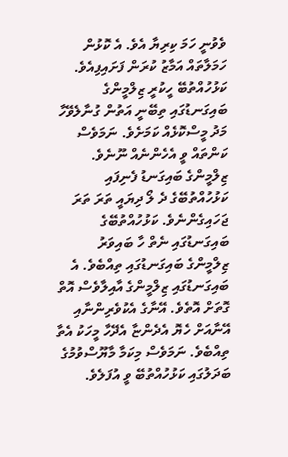ވެވުނީ ހަމަ ކިރިޔާ އެވެ. އެ ކޮޅުން ހަމަލާތައް އަމާޒު ކުރަން ފަށައިފިއެވެ. ކަޅުހުއްތުބޭ ހީކުރީ ޒިލްމީންގެ ބައިގަނޑުގައި ތިބޭނީ އަތުން ގުނާލެވޭހާ މަދު މީސްކޮޅެއް ކަމަށެވެ. ނަމަވެސް ކަންތައް ވީ އެހެންނެއް ނޫނެވެ. ޒިލްމީންގެ ބައިގަނޑު ފެނިފައި ކަޅުހުއްތުބޭގެ ދެ ލޯ ދިޔައީ ތަރަ ތަރަ ޖަހައިގެންނެވެ. ކަޅުހުއްތުބޭގެ ބައިގަނޑުގައި ނެތް ހާ ބައިވަރު ޒިލްމީންގެ ބައިގަނޑުގައި ތިއްބެވެ. އެ ބައިގަނޑުގައި ޒިލްމީންގެ އާއިލާވެސް އޮތް ގޮތަށް އޮތެވެ. އޭނާގެ އެކުވެރިންނާއި އޭނާއަށް ހެޔޮ އެދެންޏާ އެދޭހާ މީހަކު އެތާ ތިއްބެވެ. ނަމަވެސް މިކަމާ މާޔޫސްވުމުގެ ބަދަލުގައި ކަޅުހުއްތުބޭ ވީ އުފަލެވެ.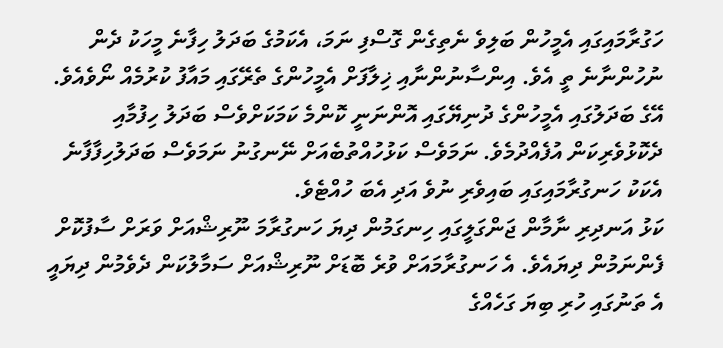ހަގުރާމައިގައި އެމީހުން ބަލިވެ ނެތިގެން ގޮސްފި ނަމަ، އެކަމުގެ ބަދަލު ހިފާނެ މީހަކު ދެން ނުހުންނާނެ ތީ އެވެ. އިންސާނުންނާއި ޚިލާފަށް އެމީހުންގެ ތެރޭގައި މައާފު ކުރުމެއް ނޯވެއެވެ. އޭގެ ބަދަލުގައި އެމީހުންގެ ދުނިޔޭގައި އޮންނަނީ ކޮންމެ ކަމަކަށްވެސް ބަދަލު ހިފުމާއި ދެކޮޅުވެރިކަން އުފެއްދުމެވެ. ނަމަވެސް ކަޅުހުއްތުބެއަށް ނޭނގުނު ނަމަވެސް ބަދަލުހިފާފާނެ އެކަކު ހަނގުރާމައިގައި ބައިވެރި ނުވެ އަދި އެބަ ހުއްޓެވެ.
ކަޅު އަނދިރި ނާމާން ޖަންގަލީގައި ހިނގަމުން ދިޔަ ހަނގުރާމަ ނޫރިޝްއަށް ވަރަށް ސާފުކޮށް ފެންނަމުން ދިޔައެވެ. އެ ހަނގުރާމައަށް ވުރެ ބޮޑަށް ނޫރިޝްއަށް ސަމާލުކަން ދެވެމުން ދިޔައީ އެ ތަނުގައި ހުރި ބިޔަ ގަހެއްގެ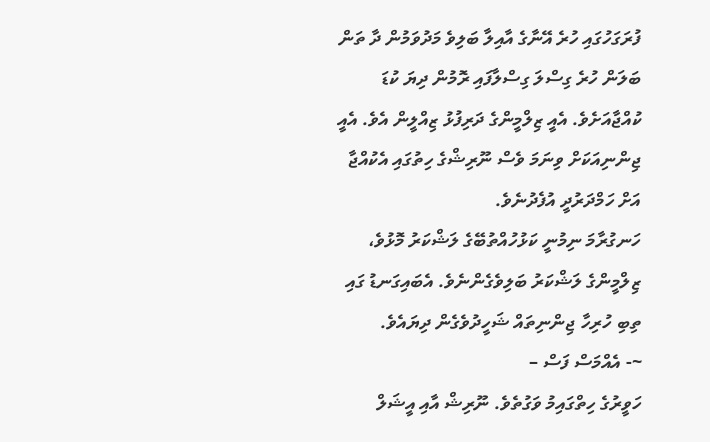ފުރަގަހުގައި ހުރެ އޭނާގެ އާއިލާ ބަލިވެ މަދުވަމުން ދާ ތަން ބަލަން ހުރެ ގިސްލަ ގިސްލާފައި ރޮމުން ދިޔަ ކުޑަ ކުއްޖާއަށެވެ. އެއީ ޒިލްމީންގެ ދަރިފުޅު ޒިއްލީން އެވެ. އެއީ ޖިންނިއަކަށް ވިނަމަ ވެސް ނޫރިޝްގެ ހިތުގައި އެކުއްޖާ އަށް ހަމްދަރުދީ އުފެދުނެވެ.
ހަނގުރާމަ ނިމުނީ ކަޅުހުއްތުބޭގެ ލަޝްކަރު މޮޅުވެ، ޒިލްމީންގެ ލަޝްކަރު ބަލިވެގެންނެވެ. އެބައިގަނޑު ގައި ތިބި ހުރިހާ ޖިންނިތައް ޝަހީދުވެގެން ދިޔައެވެ.
~- އެއްމަސް ފަސް –
ހަވީރުގެ ހިތްގައިމު ވަގުތެވެ. ނޫރިޝް އާއި އީޝަލް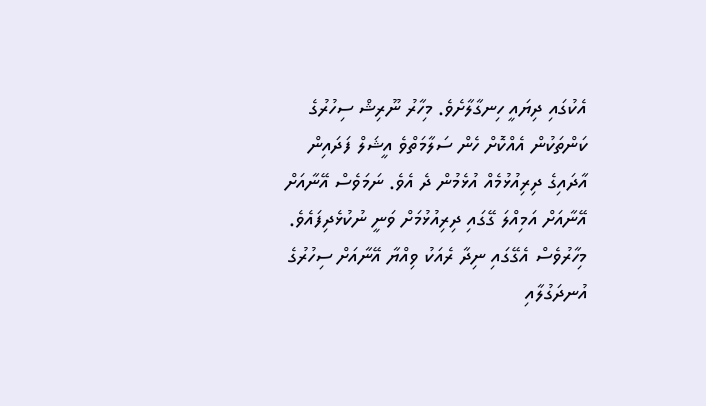އެކުގައި ދިޔައީ ހިނގާލާށެވެ. މިހާރު ނޫރިޝް ސިހުރުގެ ކަންތަކުން އެއްކޮށް ހެން ސަލާމަތްވެ އީޝަލް ފަދައިން އާދައިގެ ދިރިއުޅުމެއް އުޅެމުން ދެ އެވެ. ނަމަވެސް އޭނާއަށް އޭނާއަށް އަމިއްލަ ގޭގައި ދިރިއުޅުމަށް ވަނީ ނުކުޅެދިފައެވެ. މިހާރުވެސް އެގޭގައި ނިދާ ރެއަކު ވިއްޔާ އޭނާއަށް ސިހުރުގެ އުނދަގުލާއި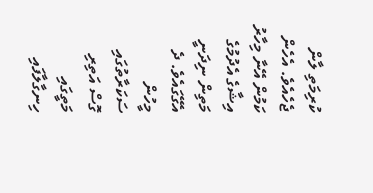ކުރިމަތި ލާން ޖެހެއެވެ. އެހެން ކަމުން އޭނާ މިހާރު އިޝާގެ އެދުމުގެ މަތިން ނިދަނީ އެގޭގައެވެ. ދެ މީހުން ސަކަރާތުގައި ގޮސް އަތިރި މަތީގައި ހިނގާލާފައި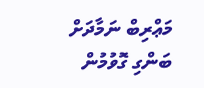މަޢްރިބް ނަމާދަށް ބަންގި ގޮވުމުން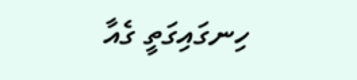ހިނގައިގަތީ ގެއާ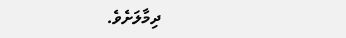ދިމާލަށެވެ.